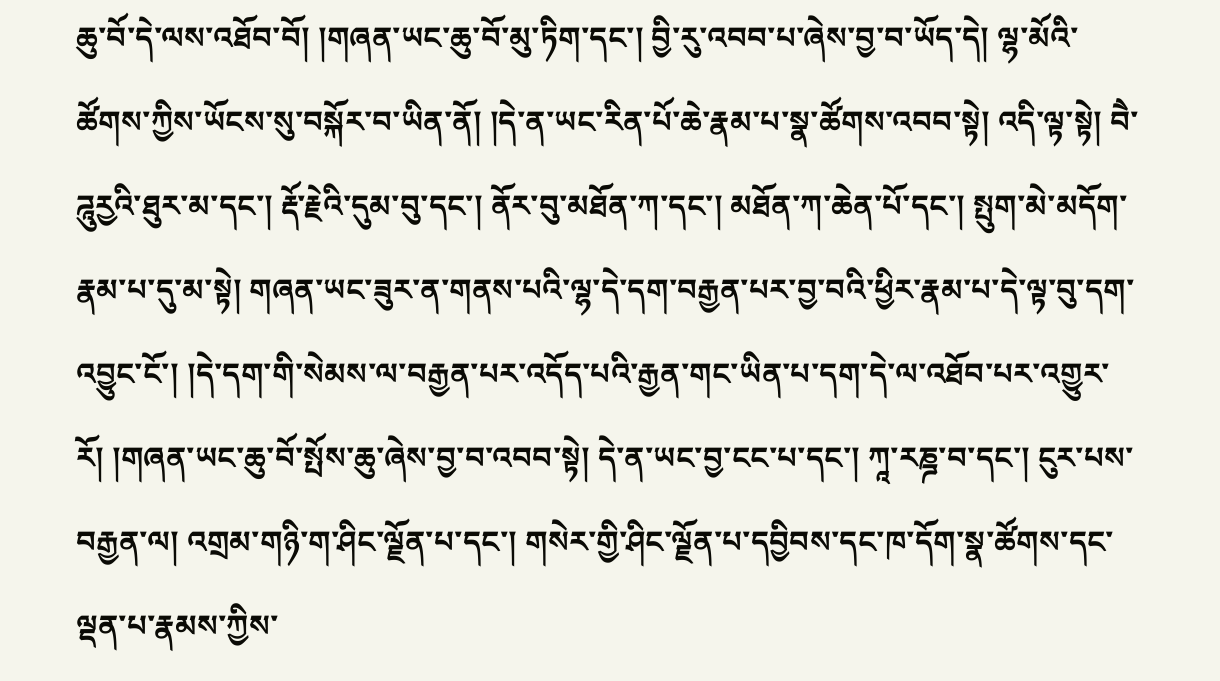ཆུ་བོ་དེ་ལས་འཐོབ་བོ། །གཞན་ཡང་ཆུ་བོ་མུ་ཏིག་དང་། བྱི་རུ་འབབ་པ་ཞེས་བྱ་བ་ཡོད་དེ། ལྷ་མོའི་ཚོགས་ཀྱིས་ཡོངས་སུ་བསྐོར་བ་ཡིན་ནོ། །དེ་ན་ཡང་རིན་པོ་ཆེ་རྣམ་པ་སྣ་ཚོགས་འབབ་སྟེ། འདི་ལྟ་སྟེ། བཻ་ཌཱུརྱའི་ཐུར་མ་དང་། རྡོ་རྗེའི་དུམ་བུ་དང་། ནོར་བུ་མཐོན་ཀ་དང་། མཐོན་ཀ་ཆེན་པོ་དང་། སྤུག་མེ་མདོག་རྣམ་པ་དུ་མ་སྟེ། གཞན་ཡང་ཟུར་ན་གནས་པའི་ལྷ་དེ་དག་བརྒྱན་པར་བྱ་བའི་ཕྱིར་རྣམ་པ་དེ་ལྟ་བུ་དག་འབྱུང་ངོ་། །དེ་དག་གི་སེམས་ལ་བརྒྱན་པར་འདོད་པའི་རྒྱན་གང་ཡིན་པ་དག་དེ་ལ་འཐོབ་པར་འགྱུར་རོ། །གཞན་ཡང་ཆུ་བོ་སྤོས་ཆུ་ཞེས་བྱ་བ་འབབ་སྟེ། དེ་ན་ཡང་བྱ་ངང་པ་དང་། ཀཱ་རཎྜ་བ་དང་། ངུར་པས་བརྒྱན་ལ། འགྲམ་གཉི་ག་ཤིང་ལྗོན་པ་དང་། གསེར་གྱི་ཤིང་ལྗོན་པ་དབྱིབས་དང་ཁ་དོག་སྣ་ཚོགས་དང་ལྡན་པ་རྣམས་ཀྱིས་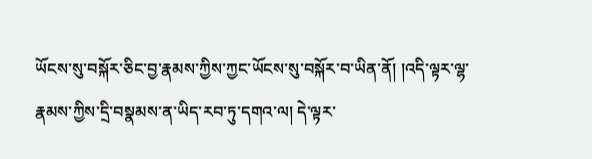ཡོངས་སུ་བསྐོར་ཅིང་བྱ་རྣམས་ཀྱིས་ཀྱང་ཡོངས་སུ་བསྐོར་བ་ཡིན་ནོ། །འདི་ལྟར་ལྷ་རྣམས་ཀྱིས་དྲི་བསྣམས་ན་ཡིད་རབ་ཏུ་དགའ་ལ། དེ་ལྟར་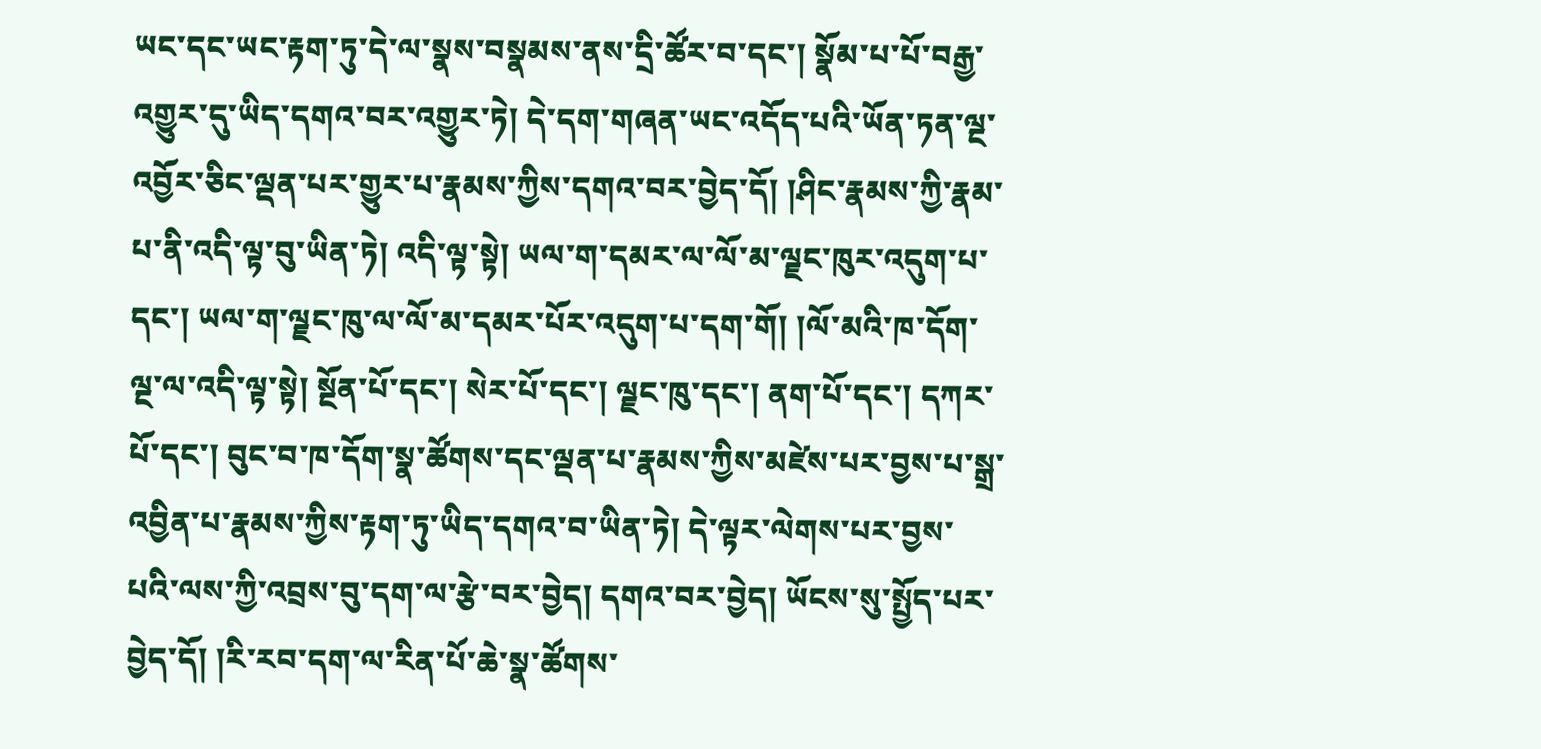ཡང་དང་ཡང་རྟག་ཏུ་དེ་ལ་སྣས་བསྣམས་ནས་དྲི་ཚོར་བ་དང་། སྣོམ་པ་པོ་བརྒྱ་འགྱུར་དུ་ཡིད་དགའ་བར་འགྱུར་ཏེ། དེ་དག་གཞན་ཡང་འདོད་པའི་ཡོན་ཏན་ལྔ་འབྱོར་ཅིང་ལྡན་པར་གྱུར་པ་རྣམས་ཀྱིས་དགའ་བར་བྱེད་དོ། །ཤིང་རྣམས་ཀྱི་རྣམ་པ་ནི་འདི་ལྟ་བུ་ཡིན་ཏེ། འདི་ལྟ་སྟེ། ཡལ་ག་དམར་ལ་ལོ་མ་ལྗང་ཁུར་འདུག་པ་དང་། ཡལ་ག་ལྗང་ཁུ་ལ་ལོ་མ་དམར་པོར་འདུག་པ་དག་གོ། །ལོ་མའི་ཁ་དོག་ལྔ་ལ་འདི་ལྟ་སྟེ། སྔོན་པོ་དང་། སེར་པོ་དང་། ལྗང་ཁུ་དང་། ནག་པོ་དང་། དཀར་པོ་དང་། བུང་བ་ཁ་དོག་སྣ་ཚོགས་དང་ལྡན་པ་རྣམས་ཀྱིས་མཛེས་པར་བྱས་པ་སྒྲ་འབྱིན་པ་རྣམས་ཀྱིས་རྟག་ཏུ་ཡིད་དགའ་བ་ཡིན་ཏེ། དེ་ལྟར་ལེགས་པར་བྱས་པའི་ལས་ཀྱི་འབྲས་བུ་དག་ལ་རྩེ་བར་བྱེད། དགའ་བར་བྱེད། ཡོངས་སུ་སྤྱོད་པར་བྱེད་དོ། །རི་རབ་དག་ལ་རིན་པོ་ཆེ་སྣ་ཚོགས་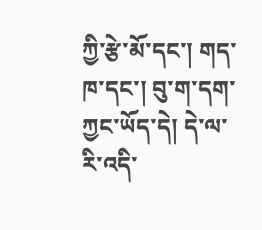ཀྱི་རྩེ་མོ་དང་། གད་ཁ་དང་། བུ་ག་དག་ཀྱང་ཡོད་དེ། དེ་ལ་རི་འདི་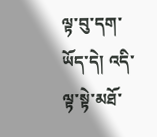ལྟ་བུ་དག་ཡོད་དེ། འདི་ལྟ་སྟེ་མཐོ་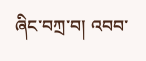ཞིང་བཀྲ་བ། འབབ་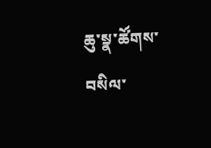ཆུ་སྣ་ཚོགས་བསིལ་